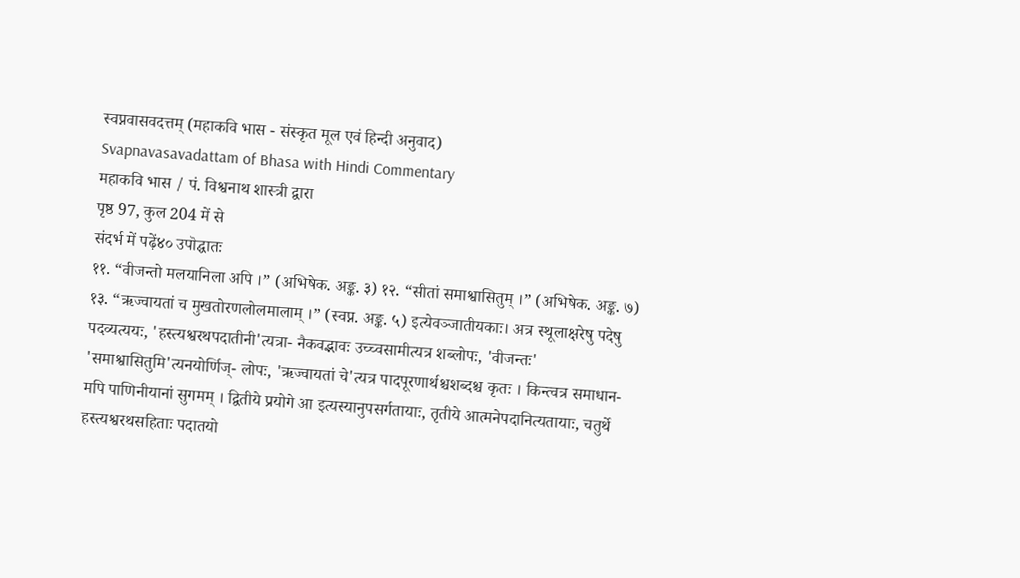स्वप्नवासवदत्तम् (महाकवि भास - संस्कृत मूल एवं हिन्दी अनुवाद)
Svapnavasavadattam of Bhasa with Hindi Commentary
महाकवि भास / पं. विश्वनाथ शास्त्री द्वारा
पृष्ठ 97, कुल 204 में से
संदर्भ में पढ़ें४० उपॊद्घातः
११. “वीजन्तो मलयानिला अपि ।” (अभिषेक. अङ्क. ३) १२. “सीतां समाश्वासितुम् ।” (अभिषेक. अङ्क. ७) १३. “ऋज्वायतां च मुखतोरणलोलमालाम् ।” (स्वप्न. अङ्क. ५) इत्येवञ्जातीयकाः। अत्र स्थूलाक्षरेषु पदेषु पदव्यत्ययः, 'हस्त्यश्वरथपदातीनी'त्यत्रा- नैकवद्भावः उच्च्वसामीत्यत्र शब्लोपः, 'वीजन्तः' 'समाश्वासितुमि'त्यनयोर्णिज्- लोपः, 'ऋज्वायतां चे'त्यत्र पादपूरणार्थश्चशब्दश्च कृतः । किन्त्वत्र समाधान- मपि पाणिनीयानां सुगमम् । द्वितीये प्रयोगे आ इत्यस्यानुपसर्गतायाः, तृतीये आत्मनेपदानित्यतायाः, चतुर्थे हस्त्यश्वरथसहिताः पदातयो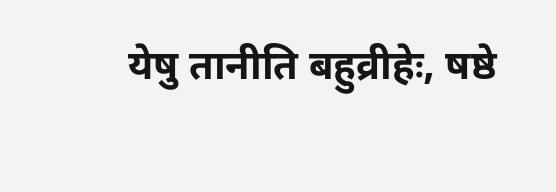येषु तानीति बहुव्रीहेः, षष्ठे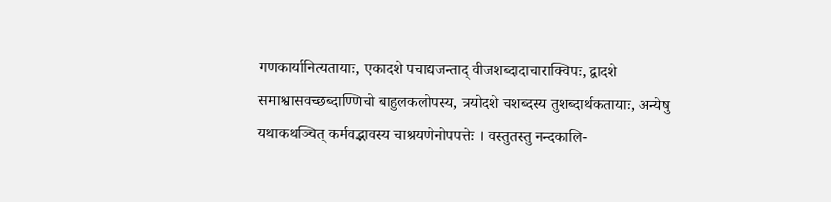गणकार्यानित्यतायाः, एकादशे पचाद्यजन्ताद् वीजशब्दादाचाराक्विपः, द्वादशे समाश्वासवच्छब्दाण्णिचो बाहुलकलोपस्य, त्रयोदशे चशब्दस्य तुशब्दार्थकतायाः, अन्येषु यथाकथञ्चित् कर्मवद्भावस्य चाश्रयणेनोपपत्तेः । वस्तुतस्तु नन्दकालि-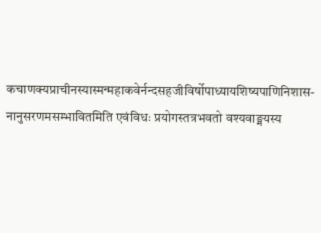कचाणक्यप्राचीनस्यास्मन्महाकवेर्नन्दसहजीविर्षोपाध्यायशिष्यपाणिनिशास- नानुसरणमसम्भावितमिति एवंविधः प्रयोगस्तत्रभवतो वश्यवाङ्मयस्य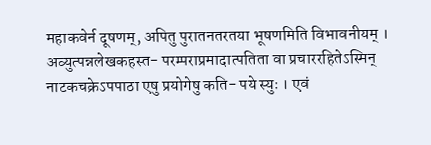महाकवेर्न दूषणम्, अपितु पुरातनतरतया भूषणमिति विभावनीयम् । अव्युत्पन्नलेखकहस्त- परम्पराप्रमादात्पतिता वा प्रचाररहितेऽस्मिन् नाटकचक्रेऽपपाठा एषु प्रयोगेषु कति- पये स्युः । एवं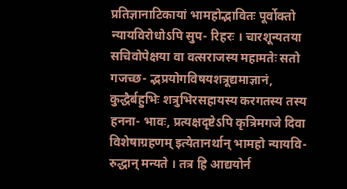प्रतिज्ञानाटिकायां भामहोद्भावितः पूर्वोक्तो न्यायविरोधोऽपि सुप- रिहरः । चारशून्यतया सचिवोपेक्षया वा वत्सराजस्य महामतेः सतो गजच्छ- द्भप्रयोगविषयशत्रूद्यमाज्ञानं, कुद्धैर्बहुभिः शत्रुभिरसहायस्य करगतस्य तस्य हनना- भावः, प्रत्यक्षदृष्टेऽपि कृत्रिमगजे दिवा विशेषाग्रहणम् इत्येतानर्थान् भामहो न्यायवि- रुद्धान् मन्यते । तत्र हि आद्ययोर्न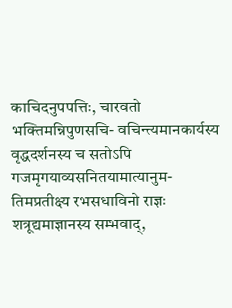काचिदनुपपत्तिः, चारवतो भक्तिमन्निपुणसचि- वचिन्त्यमानकार्यस्य वृद्धदर्शनस्य च सतोऽपि गजमृगयाव्यसनितयामात्यानुम- तिमप्रतीक्ष्य रभसधाविनो राज्ञः शत्रूद्यमाज्ञानस्य सम्भवाद्,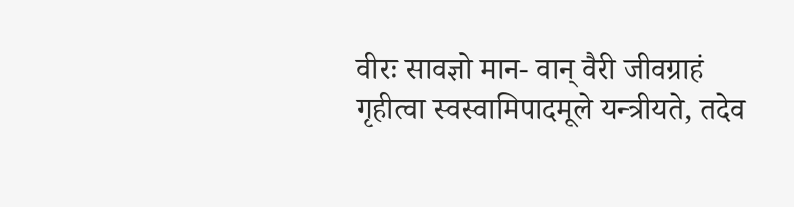वीरः सावज्ञो मान- वान् वैरी जीवग्राहं गृहीत्वा स्वस्वामिपादमूले यन्त्रीयते, तदेव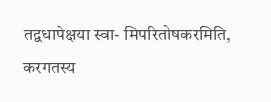तद्वधापेक्षया स्वा- मिपरितोषकरमिति, करगतस्य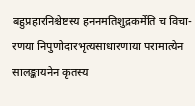बहुप्रहारनिश्चेष्टस्य हननमतिशुद्रकर्मेति च विचा- रणया निपुणोदारभृत्यसाधारणाया परामात्येन सालङ्कायनेन कृतस्य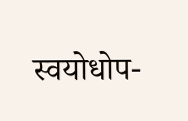स्वयोधोप-